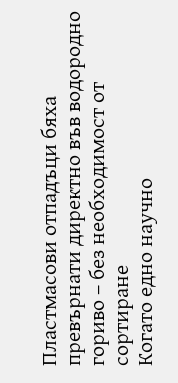Пластмасови отпадъци бяха превърнати директно във водородно гориво – без необходимост от сортиране
Когато едно научно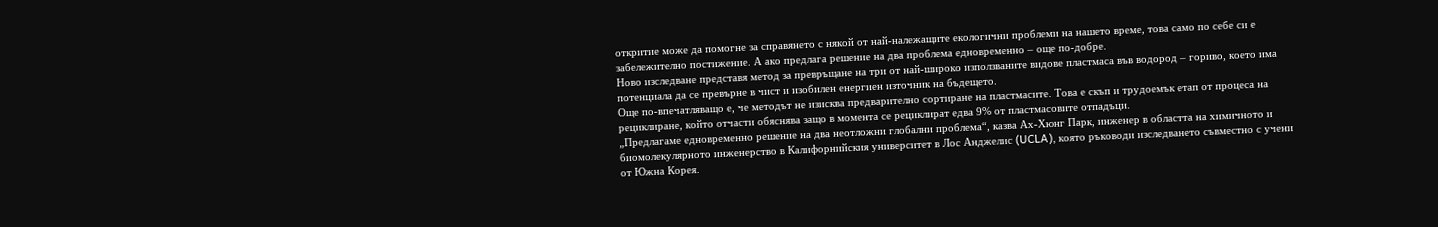откритие може да помогне за справянето с някой от най-належащите екологични проблеми на нашето време, това само по себе си е забележително постижение. А ако предлага решение на два проблема едновременно – още по-добре.
Ново изследване представя метод за превръщане на три от най-широко използваните видове пластмаса във водород – гориво, което има потенциала да се превърне в чист и изобилен енергиен източник на бъдещето.
Още по-впечатляващо е, че методът не изисква предварително сортиране на пластмасите. Това е скъп и трудоемък етап от процеса на рециклиране, който отчасти обяснява защо в момента се рециклират едва 9% от пластмасовите отпадъци.
„Предлагаме едновременно решение на два неотложни глобални проблема“, казва Ах-Хюнг Парк, инженер в областта на химичното и биомолекулярното инженерство в Калифорнийския университет в Лос Анджелис (UCLA), която ръководи изследването съвместно с учени от Южна Корея.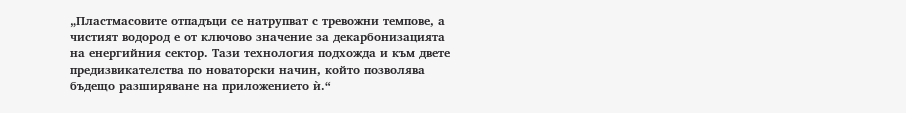„Пластмасовите отпадъци се натрупват с тревожни темпове, а чистият водород е от ключово значение за декарбонизацията на енергийния сектор. Тази технология подхожда и към двете предизвикателства по новаторски начин, който позволява бъдещо разширяване на приложението ѝ.“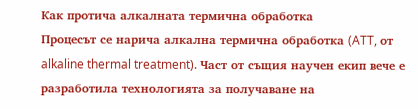Как протича алкалната термична обработка
Процесът се нарича алкална термична обработка (ATT, от alkaline thermal treatment). Част от същия научен екип вече е разработила технологията за получаване на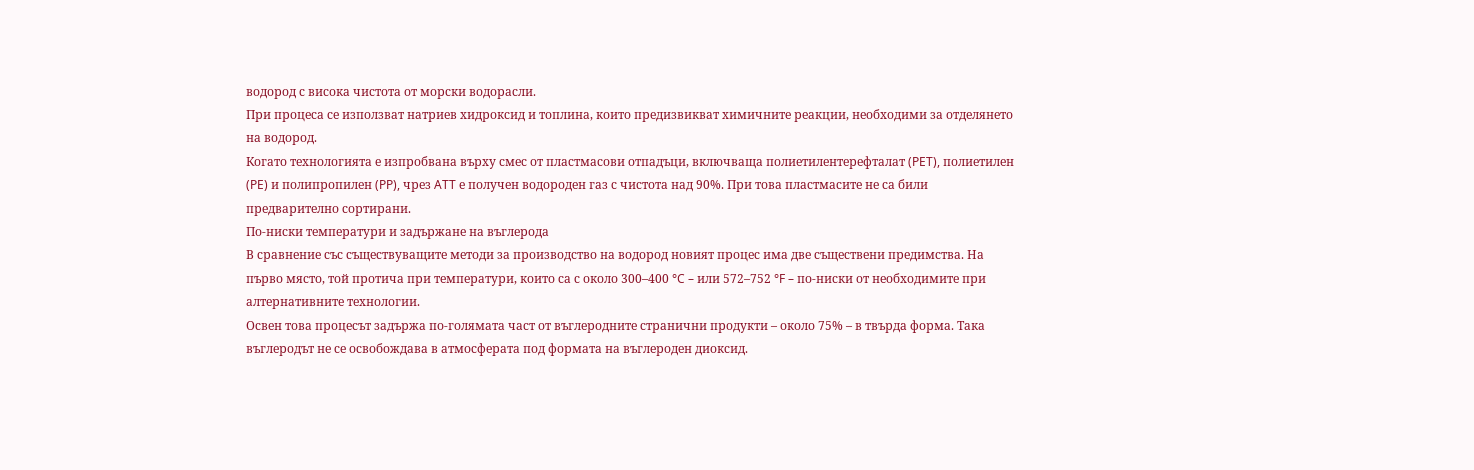водород с висока чистота от морски водорасли.
При процеса се използват натриев хидроксид и топлина, които предизвикват химичните реакции, необходими за отделянето на водород.
Когато технологията е изпробвана върху смес от пластмасови отпадъци, включваща полиетилентерефталат (PET), полиетилен (PE) и полипропилен (PP), чрез ATT е получен водороден газ с чистота над 90%. При това пластмасите не са били предварително сортирани.
По-ниски температури и задържане на въглерода
В сравнение със съществуващите методи за производство на водород новият процес има две съществени предимства. На първо място, той протича при температури, които са с около 300–400 °C – или 572–752 °F – по-ниски от необходимите при алтернативните технологии.
Освен това процесът задържа по-голямата част от въглеродните странични продукти – около 75% – в твърда форма. Така въглеродът не се освобождава в атмосферата под формата на въглероден диоксид.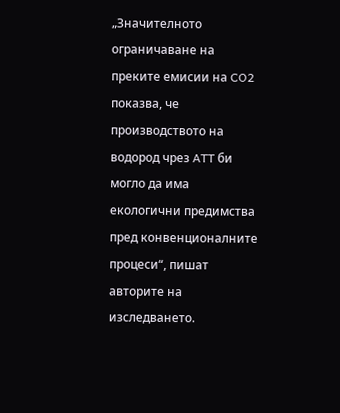„Значителното ограничаване на преките емисии на CO2 показва, че производството на водород чрез ATT би могло да има екологични предимства пред конвенционалните процеси“, пишат авторите на изследването.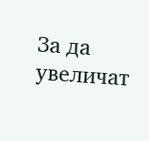За да увеличат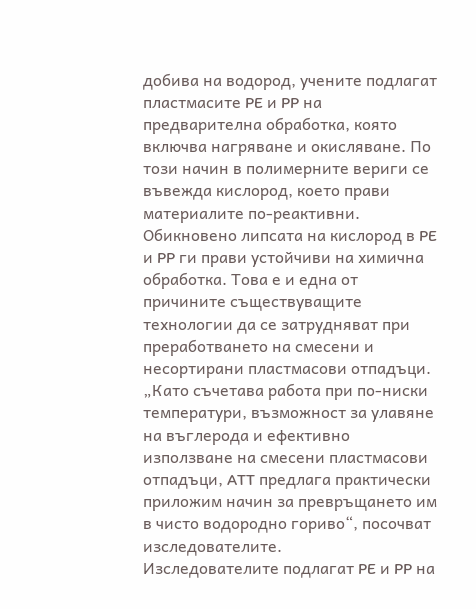добива на водород, учените подлагат пластмасите PE и PP на предварителна обработка, която включва нагряване и окисляване. По този начин в полимерните вериги се въвежда кислород, което прави материалите по-реактивни.
Обикновено липсата на кислород в PE и PP ги прави устойчиви на химична обработка. Това е и една от причините съществуващите технологии да се затрудняват при преработването на смесени и несортирани пластмасови отпадъци.
„Като съчетава работа при по-ниски температури, възможност за улавяне на въглерода и ефективно използване на смесени пластмасови отпадъци, ATT предлага практически приложим начин за превръщането им в чисто водородно гориво“, посочват изследователите.
Изследователите подлагат PE и PP на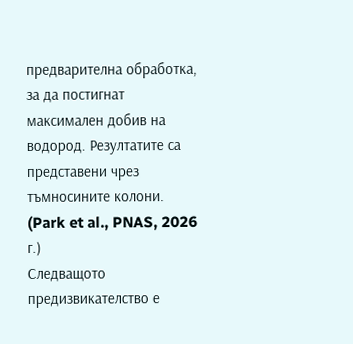предварителна обработка, за да постигнат максимален добив на водород. Резултатите са представени чрез тъмносините колони. (Park et al., PNAS, 2026 г.)
Следващото предизвикателство е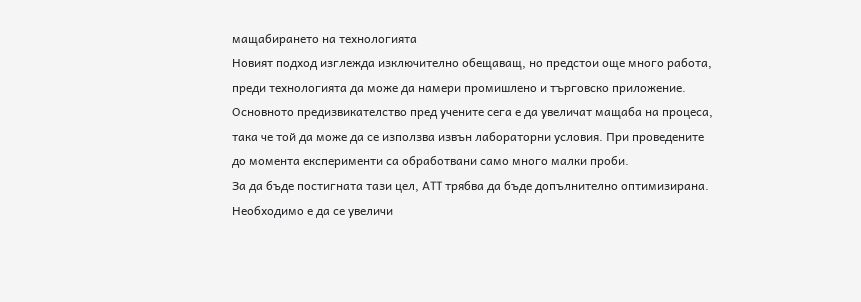мащабирането на технологията
Новият подход изглежда изключително обещаващ, но предстои още много работа, преди технологията да може да намери промишлено и търговско приложение.
Основното предизвикателство пред учените сега е да увеличат мащаба на процеса, така че той да може да се използва извън лабораторни условия. При проведените до момента експерименти са обработвани само много малки проби.
За да бъде постигната тази цел, ATT трябва да бъде допълнително оптимизирана. Необходимо е да се увеличи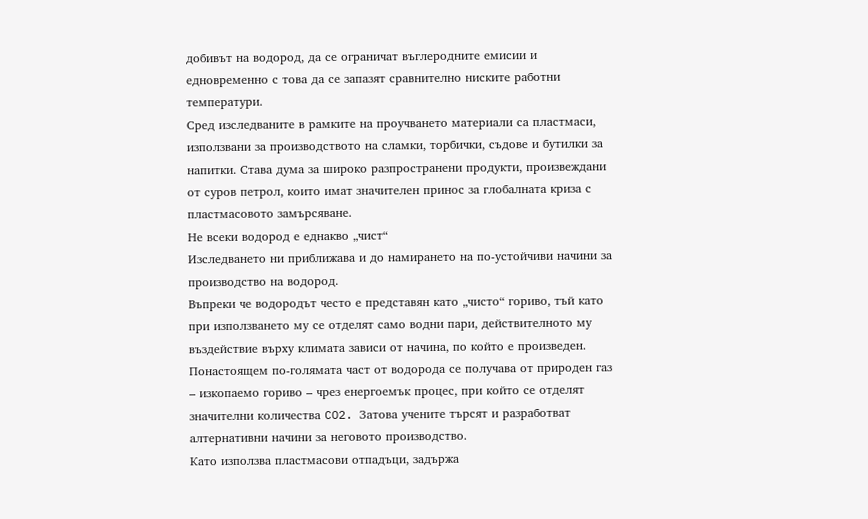добивът на водород, да се ограничат въглеродните емисии и едновременно с това да се запазят сравнително ниските работни температури.
Сред изследваните в рамките на проучването материали са пластмаси, използвани за производството на сламки, торбички, съдове и бутилки за напитки. Става дума за широко разпространени продукти, произвеждани от суров петрол, които имат значителен принос за глобалната криза с пластмасовото замърсяване.
Не всеки водород е еднакво „чист“
Изследването ни приближава и до намирането на по-устойчиви начини за производство на водород.
Въпреки че водородът често е представян като „чисто“ гориво, тъй като при използването му се отделят само водни пари, действителното му въздействие върху климата зависи от начина, по който е произведен.
Понастоящем по-голямата част от водорода се получава от природен газ – изкопаемо гориво – чрез енергоемък процес, при който се отделят значителни количества CO2. Затова учените търсят и разработват алтернативни начини за неговото производство.
Като използва пластмасови отпадъци, задържа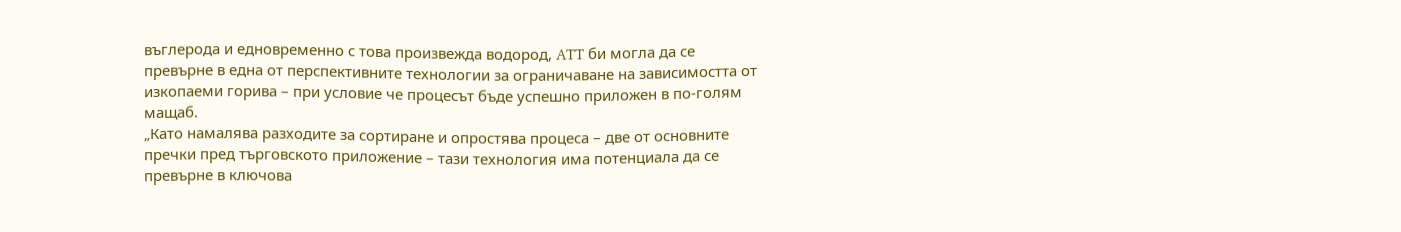въглерода и едновременно с това произвежда водород, ATT би могла да се превърне в една от перспективните технологии за ограничаване на зависимостта от изкопаеми горива – при условие че процесът бъде успешно приложен в по-голям мащаб.
„Като намалява разходите за сортиране и опростява процеса – две от основните пречки пред търговското приложение – тази технология има потенциала да се превърне в ключова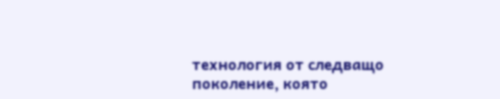технология от следващо поколение, която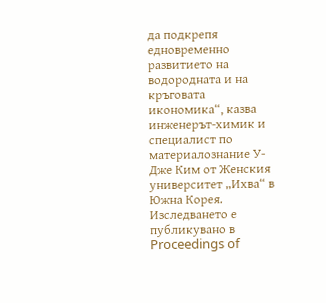да подкрепя едновременно развитието на водородната и на кръговата икономика“, казва инженерът-химик и специалист по материалознание У-Дже Ким от Женския университет „Ихва“ в Южна Корея.
Изследването е публикувано в Proceedings of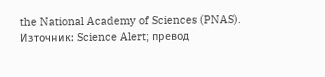the National Academy of Sciences (PNAS).
Източник: Science Alert; превод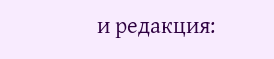и редакция: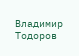Владимир Тодоров